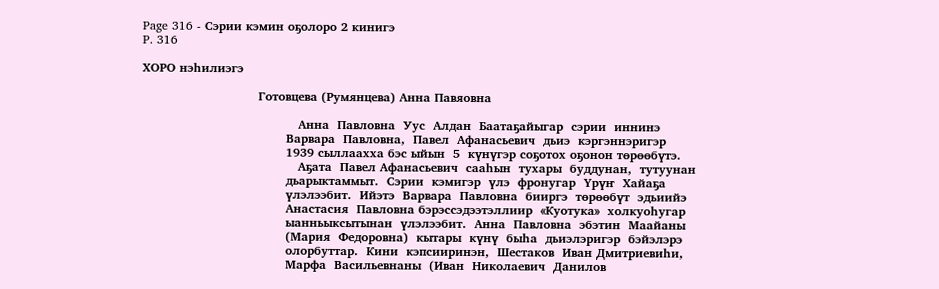Page 316 - Сэрии кэмин оҕолоро 2 кинигэ
P. 316

ХОРО нэһилиэгэ

                             Готовцева (Румянцева) Анна Павяовна

                                       Анна  Павловна  Уус  Алдан  Баатаҕайыгар  сэрии  иннинэ
                                    Варвара  Павловна,  Павел  Афанасьевич  дьиэ  кэргэннэригэр
                                    1939 сыллаахха бэс ыйын  5  күнүгэр соҕотох оҕонон төрөөбүтэ.
                                       Аҕата  Павел Афанасьевич  сааһын  тухары  буддунан,  тутуунан
                                    дьарыктаммыт.  Сэрии  кэмигэр  үлэ  фронугар  Үрүҥ  Хайаҕа
                                    үлэлээбит.  Ийэтэ  Варвара  Павловна  бииргэ  төрөөбүт  эдьиийэ
                                    Анастасия  Павловна бэрэссэдээтэллиир  «Куотука»  холкуоһугар
                                    ыанньыксытынан  үлэлээбит.  Анна  Павловна  эбэтин  Маайаны
                                    (Мария  Федоровна)  кытары  күнү  быһа  дьиэлэригэр  бэйэлэрэ
                                    олорбуттар.  Кини  кэпсииринэн,  Шестаков  Иван Дмитриевиһи,
                                    Марфа  Васильевнаны  (Иван  Николаевич  Данилов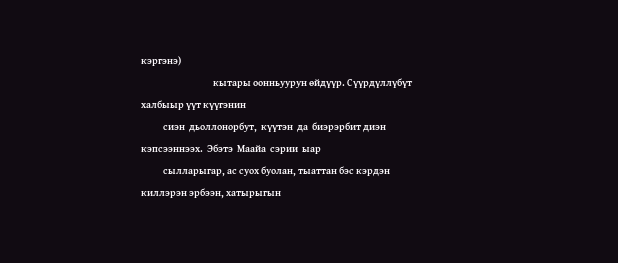кэргэнэ)
                                    кытары оонньуурун өйдүүр. Сүүрдүллүбүт халбыыр үүт күүгэнин
           сиэн  дьоллонорбут,  күүтэн  да  биэрэрбит диэн  кэпсээннээх.  Эбэтэ  Маайа  сэрии  ыар
           сылларыгар, ас суох буолан, тыаттан бэс кэрдэн киллэрэн эрбээн, хатырыгын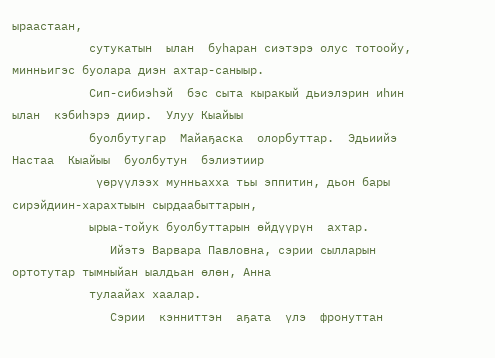ыраастаан,
           сутукатын  ылан  буһаран сиэтэрэ олус тотоойу, минньигэс буолара диэн ахтар-саныыр.
           Сип-сибиэһэй  бэс сыта кыракый дьиэлэрин иһин  ылан  кэбиһэрэ диир.  Улуу Кыайыы
           буолбутугар  Майаҕаска  олорбуттар.  Эдьиийэ  Настаа  Кыайыы  буолбутун  бэлиэтиир
            үөрүүлээх мунньахха тьы эппитин, дьон бары сирэйдиин-харахтыын сырдаабыттарын,
           ырыа-тойук буолбуттарын өйдүүрүн  ахтар.
              Ийэтэ Варвара Павловна, сэрии сылларын ортотутар тымныйан ыалдьан өлөн, Анна
           тулаайах хаалар.
              Сэрии  кэнниттэн  аҕата  үлэ  фронуттан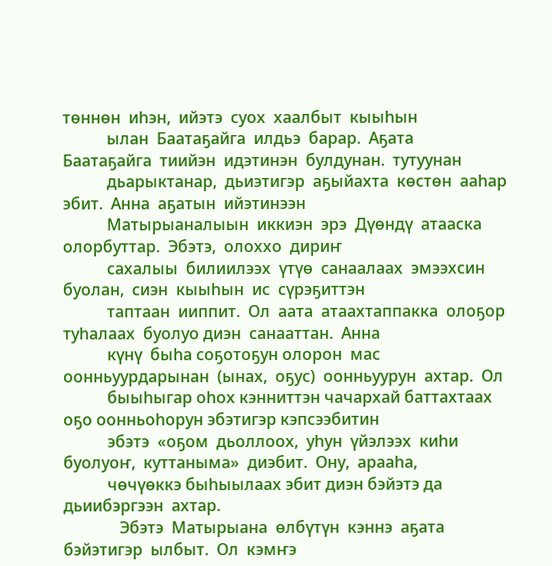төннөн  иһэн,  ийэтэ  суох  хаалбыт  кыыһын
           ылан  Баатаҕайга  илдьэ  барар.  Аҕата  Баатаҕайга  тиийэн  идэтинэн  булдунан.  тутуунан
           дьарыктанар,  дьиэтигэр  аҕыйахта  көстөн  ааһар  эбит.  Анна  аҕатын  ийэтинээн
           Матырыаналыын  иккиэн  эрэ  Дүөндү  атааска  олорбуттар.  Эбэтэ,  олоххо  дириҥ
           сахалыы  билиилээх  үтүө  санаалаах  эмээхсин  буолан,  сиэн  кыыһын  ис  сүрэҕиттэн
           таптаан  ииппит.  Ол  аата  атаахтаппакка  олоҕор туһалаах  буолуо диэн  санааттан.  Анна
           күнү  быһа соҕотоҕун олорон  мас  оонньуурдарынан  (ынах,  оҕус)  оонньуурун  ахтар.  Ол
           быыһыгар оһох кэнниттэн чачархай баттахтаах оҕо оонньоһорун эбэтигэр кэпсээбитин
           эбэтэ  «оҕом  дьоллоох,  уһун  үйэлээх  киһи  буолуоҥ,  куттаныма»  диэбит.  Ону,  арааһа,
           чөчүөккэ быһыылаах эбит диэн бэйэтэ да дьиибэргээн  ахтар.
              Эбэтэ  Матырыана  өлбүтүн  кэннэ  аҕата  бэйэтигэр  ылбыт.  Ол  кэмҥэ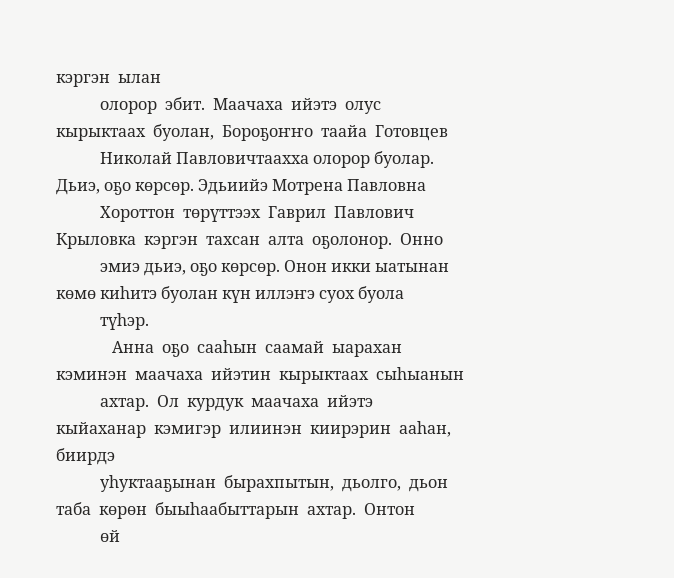кэргэн  ылан
           олорор  эбит.  Маачаха  ийэтэ  олус  кырыктаах  буолан,  Бороҕоҥҥо  таайа  Готовцев
           Николай Павловичтаахха олорор буолар. Дьиэ, оҕо көрсөр. Эдьиийэ Мотрена Павловна
           Хороттон  төрүттээх  Гаврил  Павлович  Крыловка  кэргэн  тахсан  алта  оҕолонор.  Онно
           эмиэ дьиэ, оҕо көрсөр. Онон икки ыатынан көмө киһитэ буолан күн иллэҥэ суох буола
           түһэр.
              Анна  оҕо  сааһын  саамай  ыарахан  кэминэн  маачаха  ийэтин  кырыктаах  сыһыанын
           ахтар.  Ол  курдук  маачаха  ийэтэ  кыйаханар  кэмигэр  илиинэн  киирэрин  ааһан,  биирдэ
           уһуктааҕынан  бырахпытын,  дьолго,  дьон  таба  көрөн  быыһаабыттарын  ахтар.  Онтон
           өй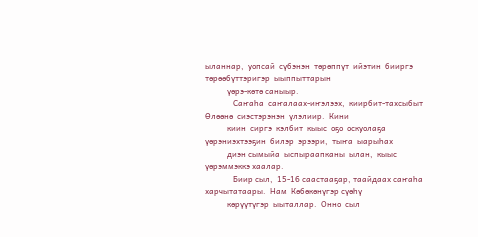ыланнар,  уопсай  сүбэнэн  төрөппүт  ийэтин  бииргэ  төрөөбүттэригэр  ыыппыттарын
           үөрэ-көтө саныыр.
              Саҥаһа  саҥалаах-иҥэлээх,  киирбит-тахсыбыт  Өлөөнө  сиэстэрэнэн  үлэлиир.  Кини
           киин  сиргэ  кэлбит  кыыс  оҕо  оскуолаҕа  үөрэниэхтээҕин  билэр  эрээри,  тыҥа  ыарыһах
           диэн сымыйа  ыспыраапканы  ылан,  кыыс  үөрэммэккэ хаалар.
              Биир сыл,  15-16 саастааҕар, таайдаах саҥаһа харчытатаары.  Нам  Көбөкөнүгэр сүөһү
           көрүүтүгэр  ыыталлар.  Онно  сыл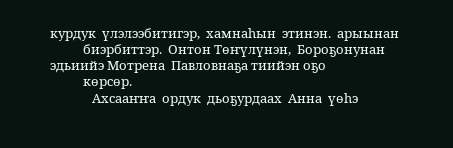курдук  үлэлээбитигэр,  хамнаһын  этинэн.  арыынан
           биэрбиттэр.  Онтон Төҥүлүнэн,  Бороҕонунан эдьиийэ Мотрена  Павловнаҕа тиийэн оҕо
           көрсөр.
              Ахсааҥҥа  ордук  дьоҕурдаах  Анна  үөһэ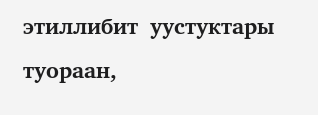этиллибит  уустуктары  туораан,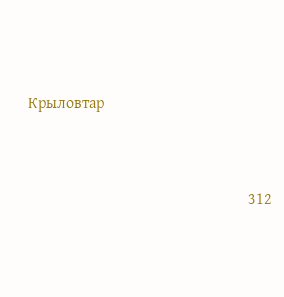Крыловтар


                                                       312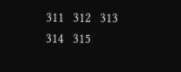311   312   313   314   315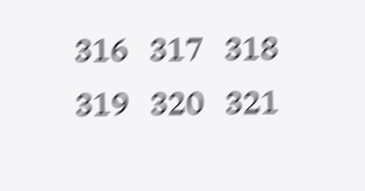316   317   318   319   320   321